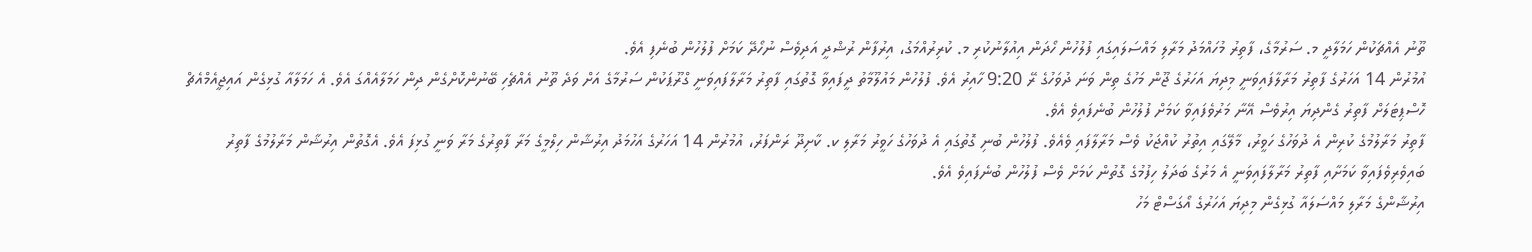ތޫނު އެއްޗަކުން ހަމަލާދީ މ. ސަރުމާގެ، ފާތިރު މުހައްމަދު މަރާލި މައްސަލައިގައި ފުލުހުން ހޯދަން އިއުލާނުކުރި މ. ކުރިރުއްމަގު، އިރުފާން ރުޝްދީ އަދިވެސް ނުހޯދޭ ކަމަށް ފުލުހުން ބުނެފި އެވެ.
އުމުރުން 14 އަހަރުގެ ފާތިރު މަރާލާފައިވަނީ މިދިޔަ އަހަރުގެ ޖޫން މަހުގެ ތިން ވަނަ ދުވަހުގެ ރޭ 9:20 ހާއިރު އެވެ. ފުލުހުން މައުލޫމާތު ދީފައިވާ ގޮތުގައި ފާތިރު މަރާލާފައިވަނީ ގްރޫޕަކުން ސަރުމާގެ އަށް ވަދެ ތޫނު އެއްޗެހި ބޭނުންކޮށްގެން ދިން ހަމަލާއެއްގަ އެވެ. އެ ހަމަލާއާ ގުޅިގެން އައިޖީއެމްއެޗް ހޮސްޕިޓަލަށް ފާތިރު ގެންދިޔަ އިރުވެސް އޭނާ މަރުވެފައިވާ ކަމަށް ފުލުހުން ބުނެފައިވެ އެވެ.
ފާތިރު މަރާލުމުގެ ކުރިން އެ ދުވަހުގެ ހަވީރު، މާލޭގައި އިތުރު ކުއްޖަކު ވެސް މަރާލާފައި ވެއެވެ. ފުލުހުން ބުނި ގޮތުގައި އެ ދުވަހުގެ ހަވީރު މަރާލި ކ. ކާށިދޫ ރަންފަރު، އުމުރުން 14 އަހަރުގެ އަހުމަދު އިރުޝާން ހިލްމީގެ މަރާ ފާތިރުގެ މަރާ ވަނީ ގުޅިފަ އެވެ. އެގޮތުން އިރުޝާން މަރާލުމުގެ ފާތިރު ބައިވެރިވެފައިވާ ކަމަށާއި ފާތިރު މަރާލާފައިވަނީ އެ މަރުގެ ބަދަލު ހިފުމުގެ ގޮތުން ކަމަށް ވެސް ފުލުހުން ބުނެފައިވެ އެވެ.
އިރުޝާންގެ މަރާލި މައްސަލައާ ގުޅިގެން މިދިޔަ އަހަރުގެ އޯގަސްޓް މަހު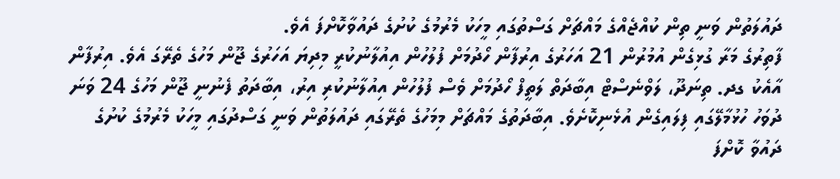ދައުލަތުން ވަނީ ތިން ކުއްޖެއްގެ މައްޗަށް ގަސްތުގައި މީހަކު މެރުމުގެ ކުށުގެ ދައުވާކޮށްފަ އެވެ.
ފާތިރުގެ މަރާ ގުޅިގެން އުމުރުން 21 އަހަރުގެ އިރުފާން ހޯދުމަށް ފުލުހުން އިއުލާނުކުރީ މިދިޔަ އަހަރުގެ ޖޫން މަހުގެ ތެރޭގަ އެވެ. އިރުފާން އާއެކު ގދ. ތިނަދޫ، ލަވްނެސްޓް އިބާދަތް ލަތީފް ހޯދުމަށް ވެސް ފުލުހުން އިއުލާނުކުރި އިރު، އިބާދަތު ފެނުނީ ޖޫން މަހުގެ 24 ވަނަ ދުވަހު ހުޅުމާލޭގައި ފިލައިގެން އުޅެނިކޮށެވެ. އިބާދަތުގެ މައްޗަށް މިމަހުގެ ތެރޭގައި ދައުލަތުން ވަނީ ގަސްދުގައި މީހަކު މެރުމުގެ ކުށުގެ ދައުވާ ކޮށްފަ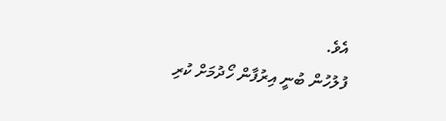އެވެ.
ފުލުހުން ބުނީ އިރުފާން ހޯދުމަށް ކުރި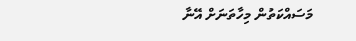މަސައްކަތުން މިހާތަނަށް އޭނާ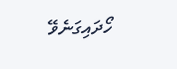ހޯދައިގަނެވޭ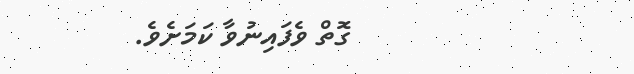ގޮތް ވެފައިނުވާ ކަމަށެވެ.